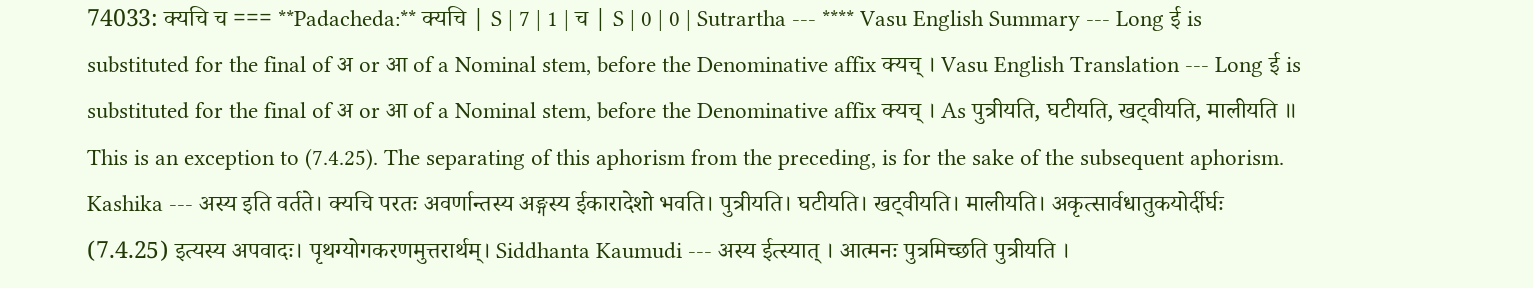74033: क्यचि च === **Padacheda:** क्यचि | S | 7 | 1 | च | S | 0 | 0 | Sutrartha --- **** Vasu English Summary --- Long ई is substituted for the final of अ or आ of a Nominal stem, before the Denominative affix क्यच् । Vasu English Translation --- Long ई is substituted for the final of अ or आ of a Nominal stem, before the Denominative affix क्यच् । As पुत्रीयति, घटीयति, खट्वीयति, मालीयति ॥ This is an exception to (7.4.25). The separating of this aphorism from the preceding, is for the sake of the subsequent aphorism. Kashika --- अस्य इति वर्तते। क्यचि परतः अवर्णान्तस्य अङ्गस्य ईकारादेशो भवति। पुत्रीयति। घटीयति। खट्वीयति। मालीयति। अकृत्सार्वधातुकयोर्दीर्घः (7.4.25) इत्यस्य अपवादः। पृथग्योगकरणमुत्तरार्थम्। Siddhanta Kaumudi --- अस्य ईत्स्यात् । आत्मनः पुत्रमिच्छति पुत्रीयति ।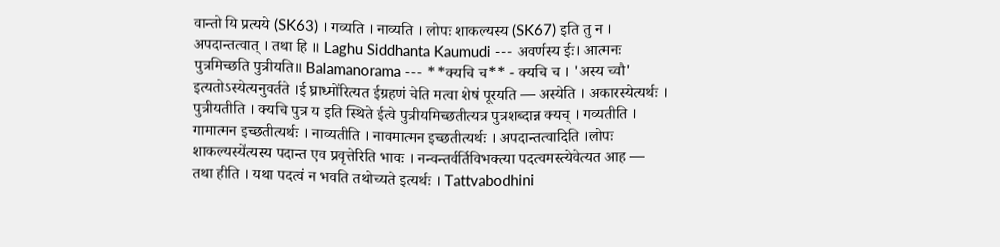वान्तो यि प्रत्यये (SK63) । गव्यति । नाव्यति । लोपः शाकल्यस्य (SK67) इति तु न । अपदान्तत्वात् । तथा हि ॥ Laghu Siddhanta Kaumudi --- अवर्णस्य ईः। आत्मनः पुत्रमिच्छति पुत्रीयति॥ Balamanorama --- **क्यचि च** - क्यचि च । 'अस्य च्वौ' इत्यतोऽस्येत्यनुवर्तते ।ई घ्राध्मो॑रित्यत ईग्रहणं चेति मत्वा शेषं पूरयति — अस्येति । अकारस्येत्यर्थः । पुत्रीयतीति । क्यचि पुत्र य इति स्थिते ईत्वे पुत्रीयमिच्छतीत्यत्र पुत्रशब्दान्न क्यच् । गव्यतीति । गामात्मन इच्छतीत्यर्थः । नाव्यतीति । नावमात्मन इच्छतीत्यर्थः । अपदान्तत्वादिति ।लोपः शाकल्यस्ये॑त्यस्य पदान्त एव प्रवृत्तेरिति भावः । नन्वन्तर्वर्तिविभक्त्या पदत्वमस्त्येवेत्यत आह — तथा हीति । यथा पदत्वं न भवति तथोच्यते इत्यर्थः । Tattvabodhini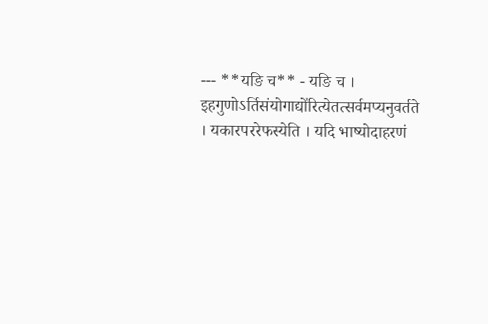--- **यङि च** - यङि च । इहगुणोऽर्तिसंयोगाद्यो॑रित्येतत्सर्वमप्यनुवर्तते । यकारपररेफस्येति । यदि भाष्योदाहरणं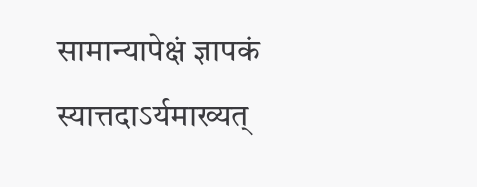सामान्यापेक्षं ज्ञापकं स्यात्तदाऽर्यमाख्यत्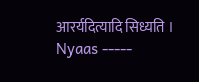आरर्यदित्यादि सिध्यति । Nyaas -----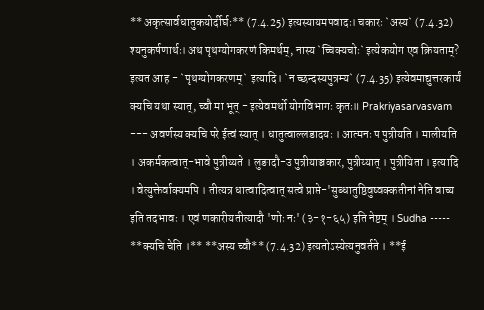**अकृत्सार्वधातुकयोर्दीर्घः** (7.4.25) इत्यस्यायमपवादः। चकारः `अस्य` (7.4.32) श्यनुकर्षणार्थः। अथ पृथग्योगकरणं किमर्थम्, नास्य `च्चिक्यचोः` इत्येकयोग एव क्रियताम्? इत्यत आह - `पृथग्योगकरणम्` इत्यादि। `न च्छन्दस्यपुत्रम्य` (7.4.35) इत्येवमाद्युत्तरकार्यं क्यचि यथा स्यात्, च्वौ मा भूत् - इत्येवमर्थो योगविभागः कृतः॥ Prakriyasarvasvam --- अवर्णस्य क्यचि परे ईत्वं स्यात् । धातुत्वाल्लडादयः । आत्मनः प पुत्रीयति । मालीयति । अकर्मकत्वात्-भावे पुत्रीय्यते । लुङादौ-उ पुत्रीयाञ्चकार, पुत्रीय्यात् । पुत्रीयिता । इत्यादि । वेत्युक्तेर्वाक्यमपि । तीत्यत्र धात्वादित्वात् सत्वे प्राप्ते-'सुब्धातुष्ठिवुष्वक्कतीनां नेति वाच्य इति तदभावः । एवं णकारीयतीत्यादौ 'णोः नः' (३-१-६५) इति नेष्टम् । Sudha ----- **क्यचि चेति ।** **अस्य च्वौ** (7.4.32) इत्यतोऽस्येत्यनुवर्तते । **ई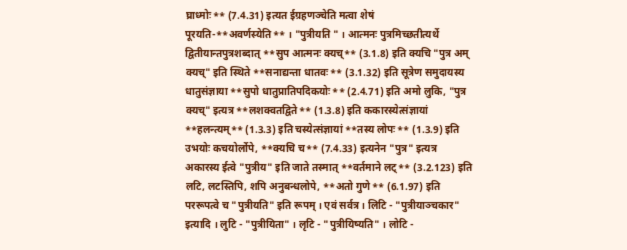घ्राध्मोः** (7.4.31) इत्यत ईग्रहणञ्चेति मत्वा शेषं पूरयति-**अवर्णस्येति** । "पुत्रीयति " । आत्मनः पुत्रमिच्छतीत्यर्थे द्वितीयान्तपुत्रशब्दात् **सुप आत्मनः क्यच्** (3.1.8) इति क्यचि "पुत्र अम् क्यच्" इति स्थिते **सनाद्यन्ता धातवः** (3.1.32) इति सूत्रेण समुदायस्य धातुसंज्ञाया **सुपो धातुप्रातिपदिकयोः** (2.4.71) इति अमो लुकि, "पुत्र क्यच्" इत्यत्र **लशक्वतद्विते** (1.3.8) इति ककारस्येत्संज्ञायां **हलन्त्यम्** (1.3.3) इति चस्येत्संज्ञायां **तस्य लोपः** (1.3.9) इति उभयोः कचयोर्लोपे, **क्यचि च** (7.4.33) इत्यनेन "पुत्र" इत्यत्र अकारस्य ईत्वे "पुत्रीय" इति जाते तस्मात् **वर्तमाने लट्** (3.2.123) इति लटि, लटस्तिपि, शपि अनुबन्धलोपे, **अतो गुणे** (6.1.97) इति पररूपत्वे च "पुत्रीयति" इति रूपम् । एवं सर्वत्र । लिटि - "पुत्रीयाञ्चकार" इत्यादि । लुटि - "पुत्रीयिता" । लृटि - "पुत्रीयिष्यति" । लोटि -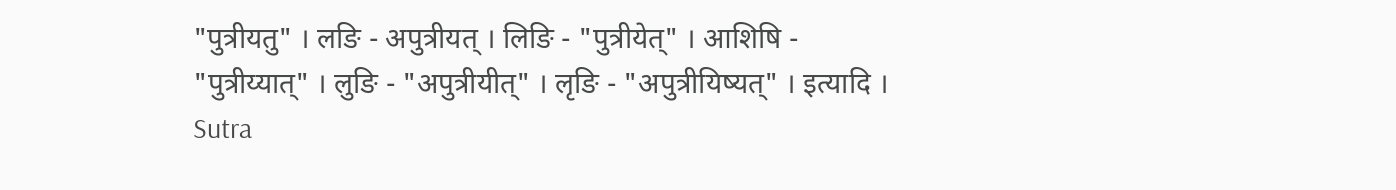"पुत्रीयतु" । लङि - अपुत्रीयत् । लिङि - "पुत्रीयेत्" । आशिषि - "पुत्रीय्यात्" । लुङि - "अपुत्रीयीत्" । लृङि - "अपुत्रीयिष्यत्" । इत्यादि । Sutra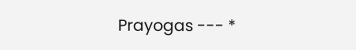Prayogas --- *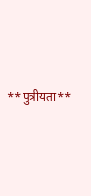**पुत्रीयता**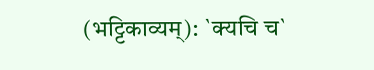(भट्टिकाव्यम्): `क्यचि च`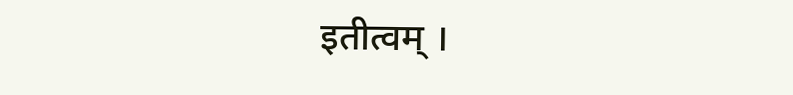इतीत्वम् ।